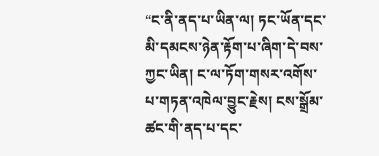“ང་ནི་ནད་པ་ཡིན་ལ། ཏང་ཡོན་དང་མི་དམངས་ཉེན་རྟོག་པ་ཞིག་དེ་བས་ཀྱང་ཡིན། ང་ལ་ཏོག་གསར་འགོས་པ་གཏན་འཁེལ་བྱུང་རྗེས། ངས་སྒྲོམ་ཚང་གི་ནད་པ་དང་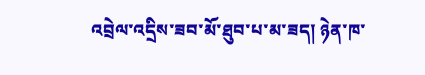འབྲེལ་འདྲིས་ཟབ་མོ་ཐུབ་པ་མ་ཟད། ཉེན་ཁ་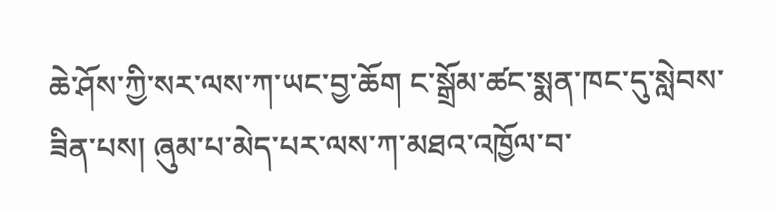ཆེ་ཤོས་ཀྱི་སར་ལས་ཀ་ཡང་བྱ་ཆོག ང་སྒྲོམ་ཚང་སྨན་ཁང་དུ་སླེབས་ཟིན་པས། ཞུམ་པ་མེད་པར་ལས་ཀ་མཐའ་འཁྱོལ་བ་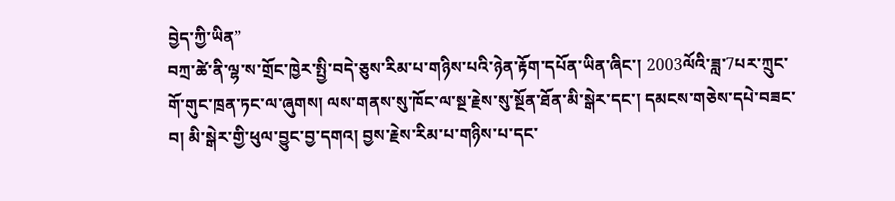བྱེད་ཀྱི་ཡིན”
བཀྲ་ཚེ་ནི་ལྷ་ས་གྲོང་ཁྱེར་སྤྱི་བདེ་ཅུས་རིམ་པ་གཉིས་པའི་ཉེན་རྟོག་དཔོན་ཡིན་ཞིང་། 2003ལོའི་ཟླ་7པར་ཀྲུང་གོ་གུང་ཁྲན་ཏང་ལ་ཞུགས། ལས་གནས་སུ་ཁོང་ལ་སྔ་རྗེས་སུ་སྔོན་ཐོན་མི་སྒེར་དང་། དམངས་གཅེས་དཔེ་བཟང་བ། མི་སྒེར་གྱི་ཕུལ་བྱུང་བྱ་དགའ། བྱས་རྗེས་རིམ་པ་གཉིས་པ་དང་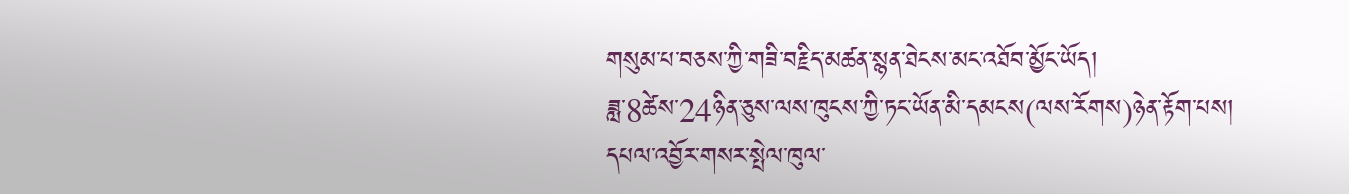གསུམ་པ་བཅས་ཀྱི་གཟི་བརྗིད་མཚན་སྙན་ཐེངས་མང་འཐོབ་མྱོང་ཡོད།
ཟླ་8ཚེས་24ཉིན་ཅུས་ལས་ཁུངས་ཀྱི་ཏང་ཡོན་མི་དམངས(ལས་རོགས)ཉེན་རྟོག་པས། དཔལ་འབྱོར་གསར་སྤེལ་ཁུལ་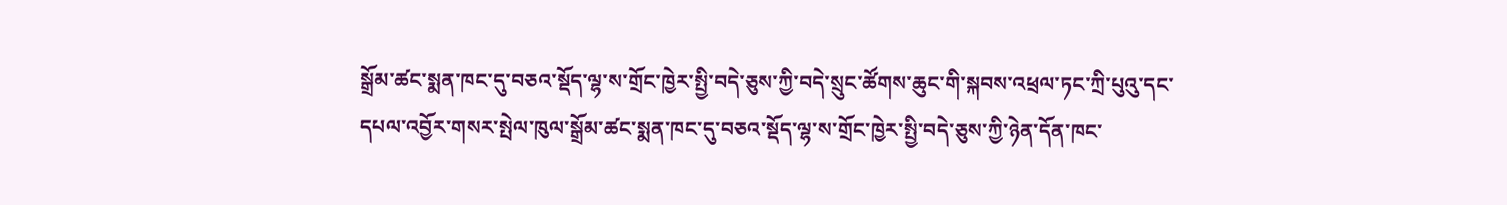སྒྲོམ་ཚང་སྨན་ཁང་དུ་བཅའ་སྡོད་ལྷ་ས་གྲོང་ཁྱེར་སྤྱི་བདེ་ཅུས་ཀྱི་བདེ་སྲུང་ཚོགས་ཆུང་གི་སྐབས་འཕྲལ་ཏང་ཀྲི་པུའུ་དང་དཔལ་འབྱོར་གསར་སྤེལ་ཁུལ་སྒྲོམ་ཚང་སྨན་ཁང་དུ་བཅའ་སྡོད་ལྷ་ས་གྲོང་ཁྱེར་སྤྱི་བདེ་ཅུས་ཀྱི་ཉེན་དོན་ཁང་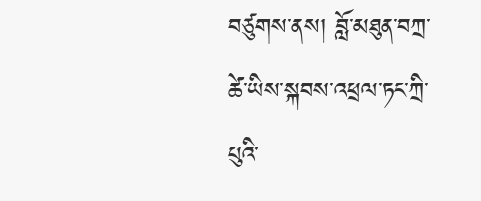བཙུགས་ནས། བློ་མཐུན་བཀྲ་ཚེ་ཡིས་སྐབས་འཕྲལ་ཏང་ཀྲི་པུའི་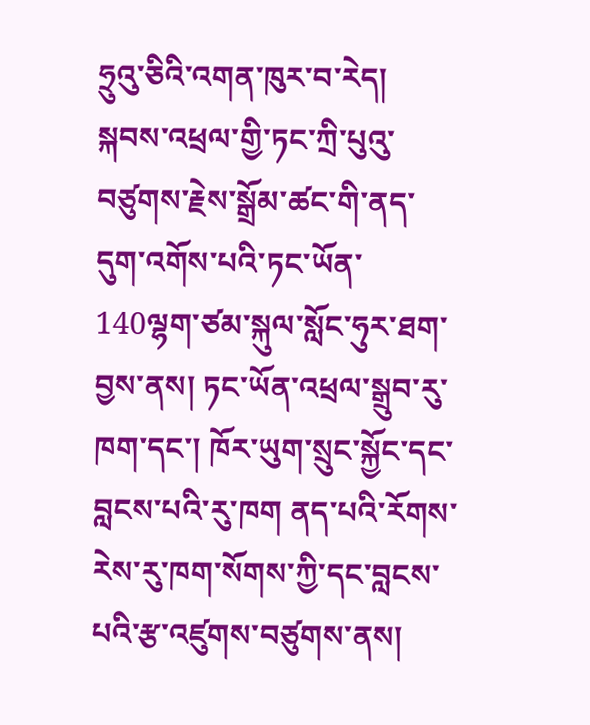ཧྲུའུ་ཅིའི་འགན་ཁུར་བ་རེད། སྐབས་འཕྲལ་གྱི་ཏང་ཀྲི་པུའུ་བཙུགས་རྗེས་སྒྲོམ་ཚང་གི་ནད་དུག་འགོས་པའི་ཏང་ཡོན་140ལྷག་ཙམ་སྐུལ་སློང་ཧུར་ཐག་བྱས་ནས། ཏང་ཡོན་འཕྲལ་སྒྲུབ་རུ་ཁག་དང་། ཁོར་ཡུག་སྲུང་སྐྱོང་དང་བླངས་པའི་རུ་ཁག ནད་པའི་རོགས་རེས་རུ་ཁག་སོགས་ཀྱི་དང་བླངས་པའི་རྩ་འཛུགས་བཙུགས་ནས།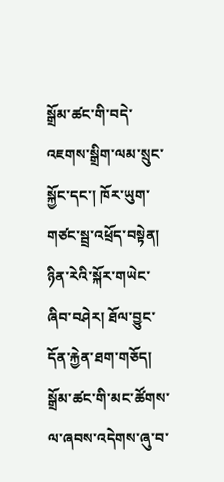སྒྲོམ་ཚང་གི་བདེ་འཇགས་སྒྲིག་ལམ་སྲུང་སྐྱོང་དང་། ཁོར་ཡུག་གཙང་སྦྲ་འཕྲོད་བསྟེན། ཉིན་རེའི་སྐོར་གཡེང་ཞིབ་བཤེར། ཐོལ་བྱུང་དོན་རྐྱེན་ཐག་གཅོད། སྒྲོམ་ཚང་གི་མང་ཚོགས་ལ་ཞབས་འདེགས་ཞུ་བ་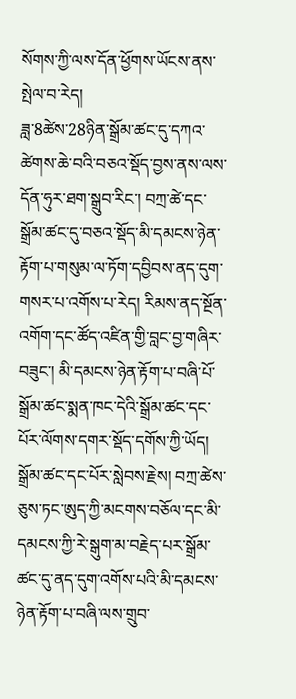སོགས་ཀྱི་ལས་དོན་ཕྱོགས་ཡོངས་ནས་སྤེལ་བ་རེད།
ཟླ་8ཚེས་28ཉིན་སྒྲོམ་ཚང་དུ་དཀའ་ཚེགས་ཆེ་བའི་བཅའ་སྡོད་བྱས་ནས་ལས་དོན་ཧུར་ཐག་སྒྲུབ་རིང་། བཀྲ་ཚེ་དང་སྒྲོམ་ཚང་དུ་བཅའ་སྡོད་མི་དམངས་ཉེན་རྟོག་པ་གསུམ་ལ་ཏོག་དབྱིབས་ནད་དུག་གསར་པ་འགོས་པ་རེད། རིམས་ནད་སྔོན་འགོག་དང་ཚོད་འཛིན་གྱི་བླང་བྱ་གཞིར་བཟུང་། མི་དམངས་ཉེན་རྟོག་པ་བཞི་པོ་སྒྲོམ་ཚང་སྨན་ཁང་དེའི་སྒྲོམ་ཚང་དང་པོར་ལོགས་དགར་སྡོད་དགོས་ཀྱི་ཡོད། སྒྲོམ་ཚང་དང་པོར་སླེབས་རྗེས། བཀྲ་ཚེས་ཅུས་ཏང་ཨུད་ཀྱི་མངགས་བཅོལ་དང་མི་དམངས་ཀྱི་རེ་སྒུག་མ་བརྗེད་པར་སྒྲོམ་ཚང་དུ་ནད་དུག་འགོས་པའི་མི་དམངས་ཉེན་རྟོག་པ་བཞི་ལས་གྲུབ་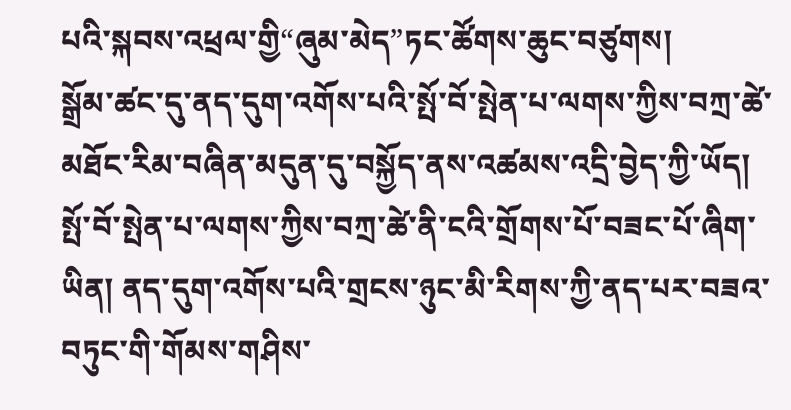པའི་སྐབས་འཕྲལ་གྱི“ཞུམ་མེད”ཏང་ཚོགས་ཆུང་བཙུགས།
སྒྲོམ་ཚང་དུ་ནད་དུག་འགོས་པའི་སྤོ་བོ་སྤེན་པ་ལགས་ཀྱིས་བཀྲ་ཚེ་མཐོང་རིམ་བཞིན་མདུན་དུ་བསྐྱོད་ནས་འཚམས་འདྲི་བྱེད་ཀྱི་ཡོད། སྤོ་བོ་སྤེན་པ་ལགས་ཀྱིས་བཀྲ་ཚེ་ནི་ངའི་གྲོགས་པོ་བཟང་པོ་ཞིག་ཡིན། ནད་དུག་འགོས་པའི་གྲངས་ཉུང་མི་རིགས་ཀྱི་ནད་པར་བཟའ་བཏུང་གི་གོམས་གཤིས་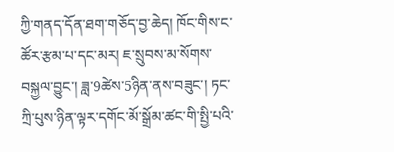ཀྱི་གནད་དོན་ཐག་གཅོད་བྱ་ཆེད། ཁོང་གིས་ང་ཚོར་རྩམ་པ་དང་མར། ཇ་སྲུབས་མ་སོགས་བསྐྱལ་བྱུང་། ཟླ་9ཚེས་5ཉིན་ནས་བཟུང་། ཏང་ཀྲི་པུས་ཉིན་ལྟར་དགོང་མོ་སྒྲོམ་ཚང་གི་སྤྱི་པའི་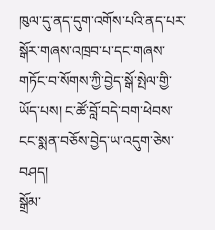ཁུལ་དུ་ནད་དུག་འགོས་པའི་ནད་པར་སྒོར་གཞས་འཁྲབ་པ་དང་གཞས་གཏོང་བ་སོགས་ཀྱི་བྱེད་སྒོ་སྤེལ་གྱི་ཡོད་པས། ང་ཚོ་བློ་བདེ་བག་ཕེབས་ངང་སྨན་བཅོས་བྱེད་ཡ་འདུག་ཅེས་བཤད།
སྒྲོམ་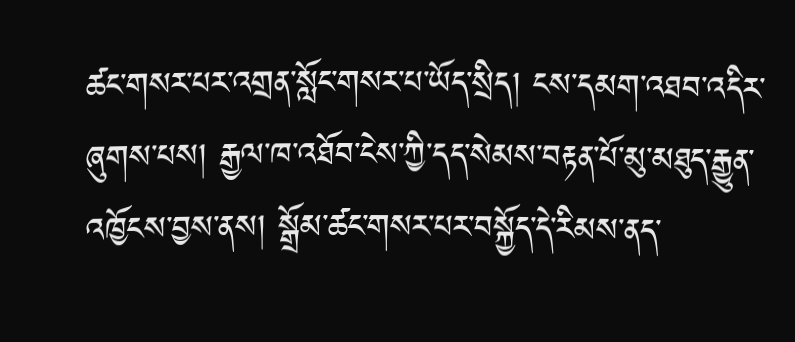ཚང་གསར་པར་འགྲན་སློང་གསར་པ་ཡོད་སྲིད། ངས་དམག་འཐབ་འདིར་ཞུགས་པས། རྒྱལ་ཁ་འཐོབ་ངེས་ཀྱི་དད་སེམས་བརྟན་པོ་མུ་མཐུད་རྒྱུན་འཁྱོངས་བྱས་ནས། སྒྲོམ་ཚང་གསར་པར་བསྐྱོད་དེ་རིམས་ནད་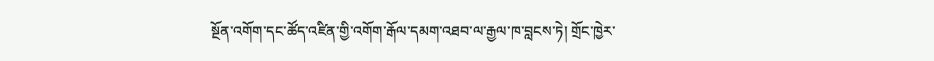སྔོན་འགོག་དང་ཚོད་འཛིན་གྱི་འགོག་རྒོལ་དམག་འཐབ་ལ་རྒྱལ་ཁ་བླངས་ཏེ། གྲོང་ཁྱེར་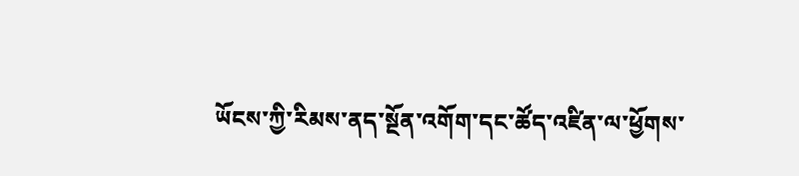ཡོངས་ཀྱི་རིམས་ནད་སྔོན་འགོག་དང་ཚོད་འཛིན་ལ་ཕྱོགས་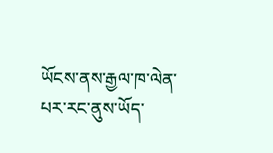ཡོངས་ནས་རྒྱལ་ཁ་ལེན་པར་རང་ནུས་ཡོད་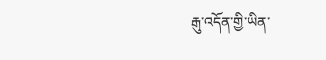རྒུ་འདོན་གྱི་ཡིན་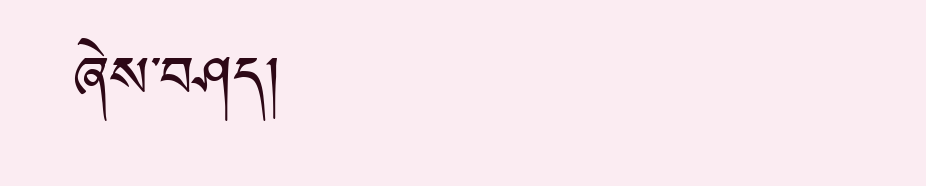ཞེས་བཤད།